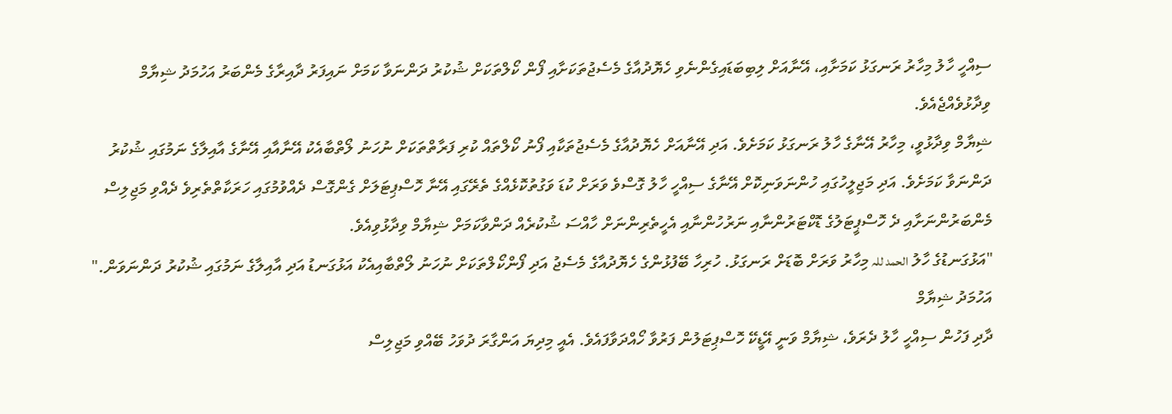ސިއްހީ ހާލު މިހާރު ރަނގަޅު ކަމަށާއި، އޭނާއަށް ލިބިބަޑައިގެންނެވި ހެޔޮދުއާގެ މެސެޖުތަކަށާއި ފޯން ކޯލްތަކަށް ޝުކުރު ދަންނަވާ ކަމަށް ނައިފަރު ދާއިރާގެ މެންބަރު އަހުމަދު ޝިޔާމް ވިދާޅުވެއްޖެއެވެ.
ޝިޔާމް ވިދާޅުވީ، މިހާރު އޭނާގެ ހާލު ރަނގަޅު ކަމަށެވެ. އަދި އޭނާއަށް ހެޔޮދުއާގެ މެސެޖުތަކާއި ފޯނު ކޯލްތައް ކުރި ފަރާތްތަކަށް ނުހަނު ލޯތްބާއެކު އޭނާއާއި އޭނާގެ އާއިލާގެ ނަމުގައި ޝުކުރު ދަންނަވާ ކަމަށެވެ. އަދި މަޖިލީހުގައި ހުންނަވަނިކޮށް އޭނާގެ ސިއްހީ ހާލު ގޮސްވެ ވަރަށް ކުޑަ ވަގުތުކޮޅެއްގެ ތެރޭގައި އޭނާ ހޮސްޕިޓަލަށް ގެންގޮސް ދެއްވުމުގައި ހަރަކާތްތެރިވެ ދެއްވި މަޖިލިސް މެންބަރުންނަށާއި ދެ ހޮސްޕީޓަލުގެ ޑޮކްޓަރުންނާއި ނަރުހުންނާއި އެހީތެރިންނަށް ހާއްސަ ޝުކުރެއް ދަންވާކަމަށް ޝިޔާމް ވިދާޅުވިއެވެ.
"އަޅުގަނޑުގެ ހާލު الحمد للہ މިހާރު ވަރަށް ބޮޑަށް ރަނގަޅު. ހުރިހާ ބޭފުޅުންގެ ހެޔޮދުއާގެ މެސެޖު އަދި ފޯންކޯލްތަކަށް ނުހަނު ލޯތްބާއިއެކު އަޅުގަނޑު އަދި އާއިލާގެ ނަމުގައި ޝުކުރު ދަންނަވަން."
އަހުމަދު ޝިޔާމް
ދާދި ފަހުން ސިއްހީ ހާލު ދެރަވެ، ޝިޔާމް ވަނީ އޭޑީކޭ ހޮސްޕިޓަލުން ފަރުވާ ހޯއްދަވާފައެވެ. އެއީ މިދިޔަ އަންގާރަ ދުވަހު ބޭއްވި މަޖިލިސް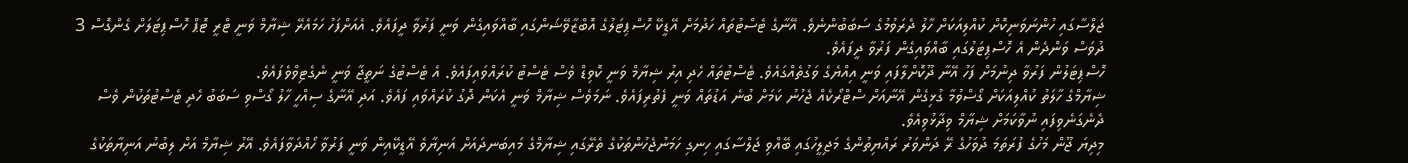ޖަލްސާގައި ހުންނަވަނިކޮށް ކުއްލިއަކަށް ހާލު ދެރަވުމުގެ ސަބަބުންނެވެ. އޭނާގެ ޓެސްޓުތައް ހަދުމަށް އޭޑީކޭ ހޮސްޕިޓަލުގެ އޮބްޒާވޭޝަންގައި ބާއްވައިގެން ވަނީ ފަރުވާ ދީފައެވެ. އެއަށްފަހު ހަމައެރޭ ޝިޔާމް ވަނީ ޓްރީ ޓޮޕް ހޮސްޕިޓަލަށް ގެންގޮސް 3 ދުވަސް ވަންދެން އެ ހޮސްޕިޓަލުގައި ބާއްވައިގެން ފަރުވާ ދީފައެވެ.
ހޮސްޕިޓަލުން ފަރުވާ ދިނުމަށް ފަހު އޭނާ ދޫކޮށްލާފައި ވަނީ އިއްޔެގެ ވަގުތެއްގައެވެ. ޓެސްޓުތައް ހެދި އިރު ޝިޔާމް ވަނީ ކޮވިޑް ވެސް ޓެސްޓު ކުރައްވައިފައެވެ. އެ ޓެސްޓުގެ ނަތީޖާ ވަނީ ނެގެޓިވްވެފައެވެ.
ޝިޔާމްގެ ހާލަތު ކުއްލިއަކަށް ގޯސްވުމާ ގުޅިގެން އޭނާއަށް ސްޓްރޯކެއް ޖެހުނު ކަމަށް ބުނެ އަޑުތައް ވަނީ ފެތުރިފައެވެ. ނަމަވެސް ޝިޔާމް ވަނީ އެކަން ދޮގު ކުރައްވައި ފައެވެ. އަދި އޭނާގެ ސިއްހީ ހާލު ގޯސްވި ސަބަބު ހެދި ޓެސްޓުތަކުން ވެސް ދެނެގަނެވިފައި ނުވާކަމަށް ޝިޔާމް ވިދާޅުވިއެވެ.
މިދިޔަ ޖޫން މަހުގެ ފުރަތަމަ ދުވަހުގެ ރޭ ދަންވަރު ރައްޔިތުންގެ މަޖިލީހުގައި ބޭއްވި ޖަލްސާގައި ހިނގި ހަމަނުޖެހުންތަކުގެ ތެރޭގައި ޝިޔާމްގެ މައިބަނދައަށް އަނިޔާވެ އޭޑީކޭއިން ވަނީ ފަރުވާ ހޯއްދަވާފައެވެ. އޭރު ޝިޔާމް އަށް ލިބުނު އަނިޔާތަކުގެ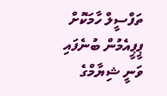ތަފްސީލް ހާމަކޮށް ޕީޕީއެމުން ބުނެފައި ވަނީ ޝިޔާމްގެ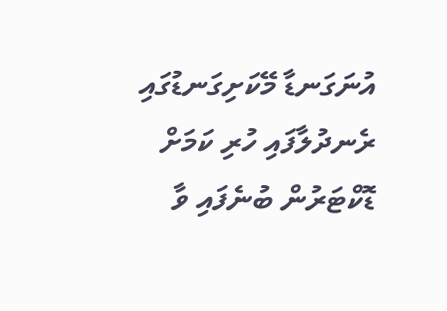އުނަގަނޑާ މޭކަށިގަނޑުގައި ރެނދުލާފައި ހުރި ކަމަށް ޑޮކްޓަރުން ބުނެފައި ވާ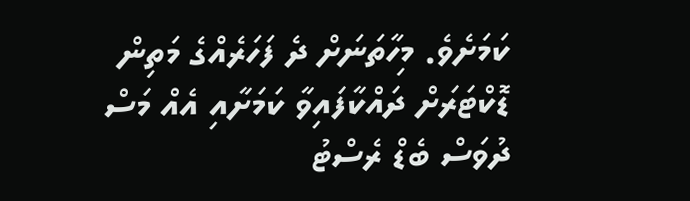ކަމަށެވެ. މިހާތަނަށް ދެ ފަހަރެއްގެ މަތިން ޑޮކްޓަރަށް ދައްކާފައިވާ ކަމަށާއި އެއް މަސް ދުވަސް ބެޑް ރެސްޓު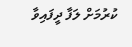ކުރުމަށް ލަފާ ދީފައިވާ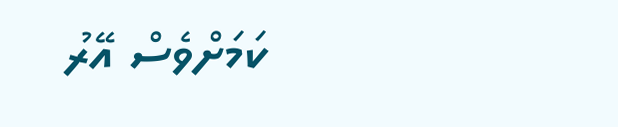ކަމަށްވެސް އޭރު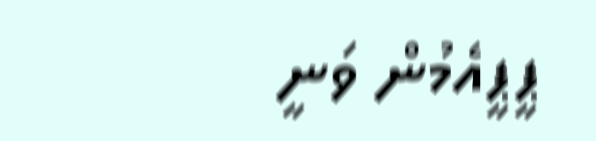ޕީޕީއެމުން ވަނީ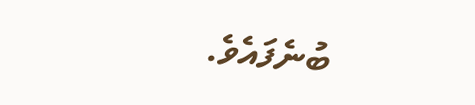ބުނެފައެވެ.